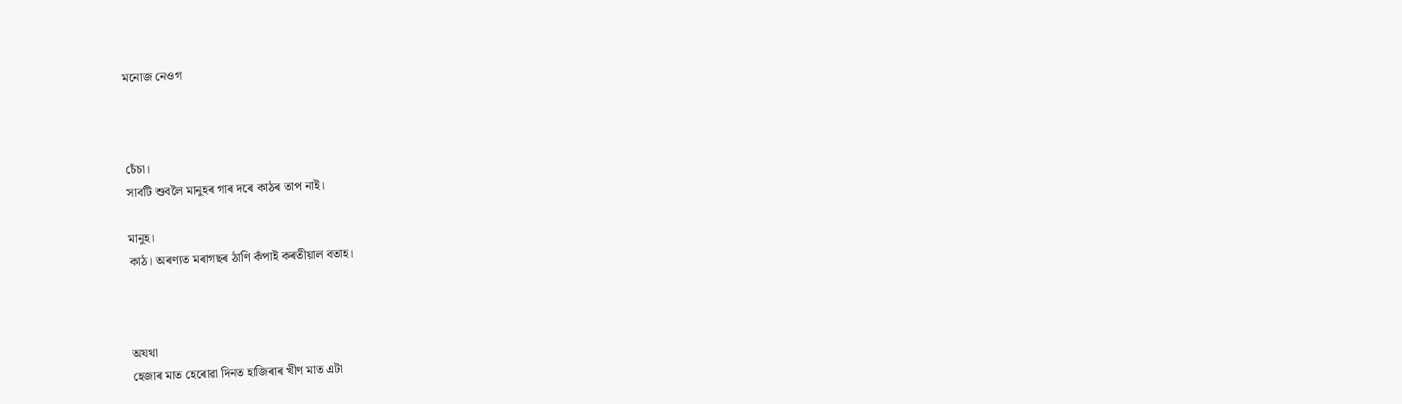মনোজ নেওগ



চেঁচা।
সাবটি শুবলৈ মানুহৰ গাৰ দৰে কাঠৰ তাপ নাই।

মানুহ।
কাঠ। অৰণ্যত মৰাগছৰ ঠাণি কঁপাই কৰতীয়াল বতাহ।



অযথা
হেজাৰ মাত হেৰোৱা দিনত হাজিৰাৰ খীণ মাত এটা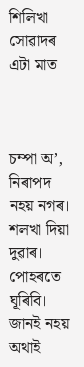শিলিখা
সোৱাদৰ এটা মাত



চম্পা অ’, নিৰাপদ নহয় নগৰ। শলখা দিয়া দুৱাৰ। পোহৰতে
ঘূৰিবি। জানই নহয় অথাই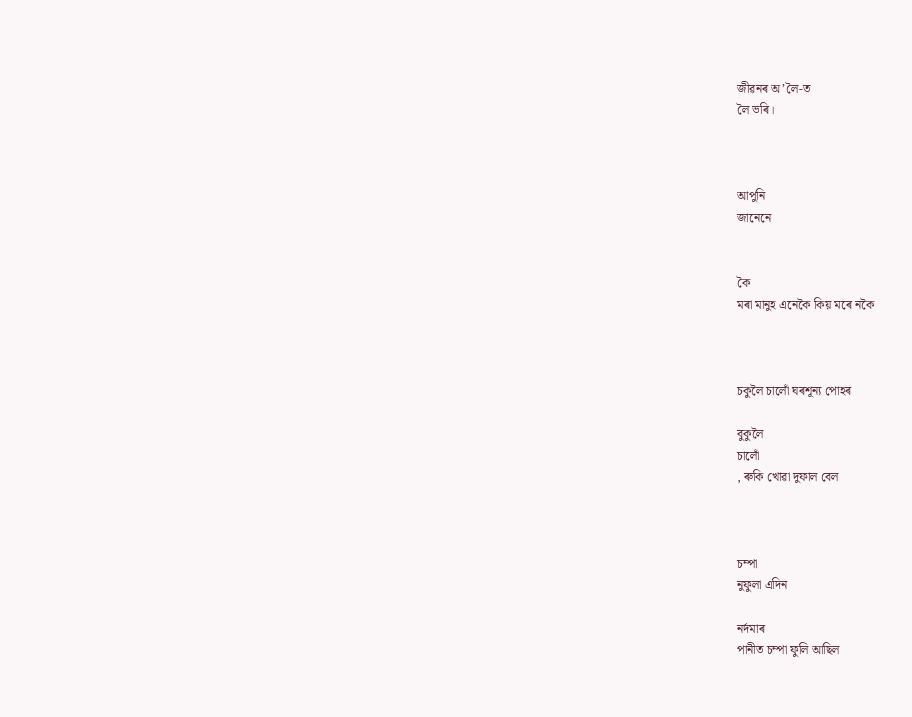জীৱনৰ অ’লৈ-ত
লৈ ভৰি।



আপুনি
জানেনে


কৈ
মৰা মানুহ এনেকৈ কিয় মৰে নকৈ



চকুলৈ চালোঁ ঘৰশূন্য পোহৰ

বুকুলৈ
চালোঁ
, ৰুকি খোৱা দুফাল বেল



চম্পা
নুফুলা এদিন

নৰ্দমাৰ
পানীত চম্পা ফুলি আছিল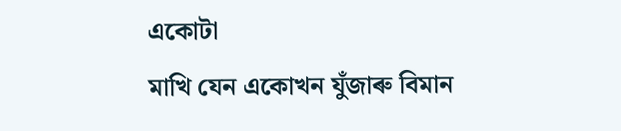একোটা
মাখি যেন একোখন যুঁজাৰু বিমান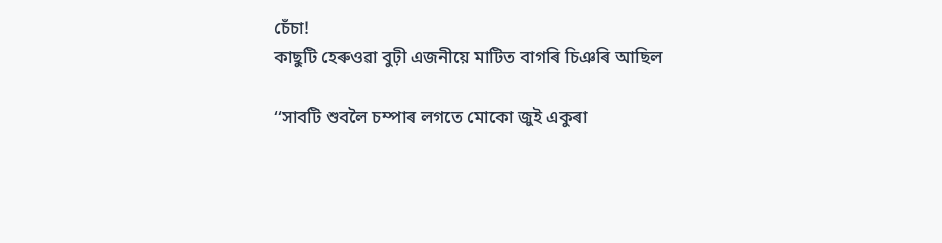চেঁচা!
কাছুটি হেৰুওৱা বুঢ়ী এজনীয়ে মাটিত বাগৰি চিঞৰি আছিল

‘‘সাবটি শুবলৈ চম্পাৰ লগতে মোকো জুই একুৰা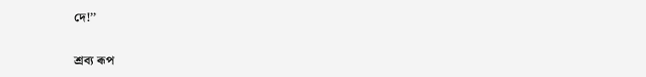দে!’’

শ্ৰব্য ৰূপ